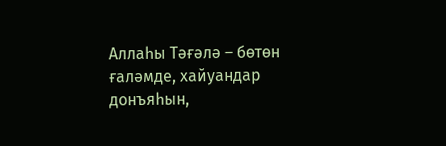Аллаһы Тәғәлә – бөтөн ғаләмде, хайуандар донъяһын,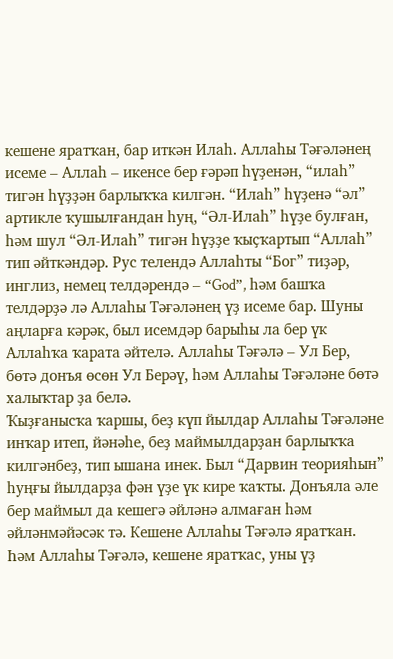кешене яратҡан, бар иткән Илаһ. Аллаһы Тәғәләнең исеме – Аллаһ – икенсе бер ғәрәп һүҙенән, “илаһ” тигән һүҙҙән барлыҡҡа килгән. “Илаһ” һүҙенә “әл” артикле ҡушылғандан һуң, “Әл-Илаһ” һүҙе булған, һәм шул “Әл-Илаһ” тигән һүҙҙе ҡыҫҡартып “Аллаһ” тип әйткәндәр. Рус телендә Аллаһты “Бог” тиҙәр, инглиз, немец телдәрендә – “God”, һәм башҡа телдәрҙә лә Аллаһы Тәғәләнең үҙ исеме бар. Шуны аңларға кәрәк, был исемдәр барыһы ла бер үк Аллаһҡа ҡарата әйтелә. Аллаһы Тәғәлә – Ул Бер, бөтә донъя өсөн Ул Берәү, һәм Аллаһы Тәғәләне бөтә халыҡтар ҙа белә.
Ҡыҙғанысҡа ҡаршы, беҙ күп йылдар Аллаһы Тәғәләне инҡар итеп, йәнәһе, беҙ маймылдарҙан барлыҡҡа килгәнбеҙ, тип ышана инек. Был “Дарвин теорияһын” һуңғы йылдарҙа фән үҙе үк кире ҡаҡты. Донъяла әле бер маймыл да кешегә әйләнә алмаған һәм әйләнмәйәсәк тә. Кешене Аллаһы Тәғәлә яратҡан. Һәм Аллаһы Тәғәлә, кешене яратҡас, уны үҙ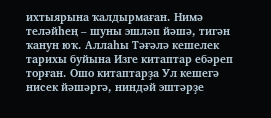ихтыярына ҡалдырмаған. Нимә теләйһең – шуны эшләп йәшә, тигән ҡанун юҡ. Аллаһы Тәғәлә кешелек тарихы буйына Изге китаптар ебәреп торған. Ошо китаптарҙа Ул кешегә нисек йәшәргә, ниндәй эштәрҙе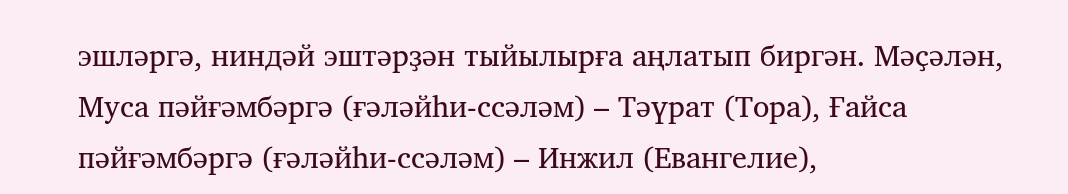эшләргә, ниндәй эштәрҙән тыйылырға аңлатып биргән. Мәҫәлән, Муса пәйғәмбәргә (ғәләйһи-ссәләм) – Тәүрат (Тора), Ғайса пәйғәмбәргә (ғәләйһи-ссәләм) – Инжил (Евангелие),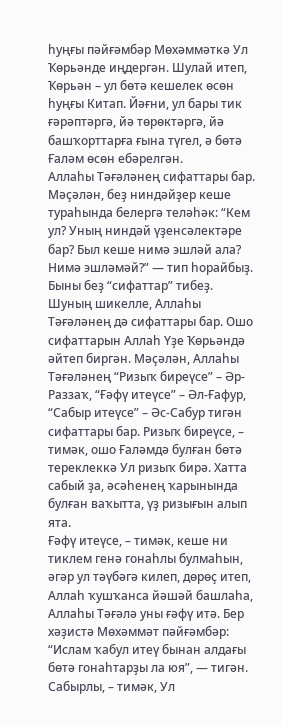һуңғы пәйғәмбәр Мөхәммәткә Ул Ҡөрьәнде иңдергән. Шулай итеп, Ҡөрьән – ул бөтә кешелек өсөн һуңғы Китап. Йәғни, ул бары тик ғәрәптәргә, йә төрөктәргә, йә башҡорттарға ғына түгел, ә бөтә Ғаләм өсөн ебәрелгән.
Аллаһы Тәғәләнең сифаттары бар. Мәҫәлән, беҙ ниндәйҙер кеше тураһында белергә теләһәк: “Кем ул? Уның ниндәй үҙенсәлектәре бар? Был кеше нимә эшләй ала? Нимә эшләмәй?” — тип һорайбыҙ. Быны беҙ “сифаттар” тибеҙ. Шуның шикелле, Аллаһы Тәғәләнең дә сифаттары бар. Ошо сифаттарын Аллаһ Үҙе Ҡөрьәндә әйтеп биргән. Мәҫәлән, Аллаһы Тәғәләнең “Ризыҡ биреүсе” – Әр-Раззаҡ, “Ғәфү итеүсе” – Әл-Ғафур, “Сабыр итеүсе” – Әс-Сабур тигән сифаттары бар. Ризыҡ биреүсе, – тимәк, ошо Ғаләмдә булған бөтә тереклеккә Ул ризыҡ бирә. Хатта сабый ҙа, әсәһенең ҡарынында булған ваҡытта, үҙ ризығын алып ята.
Ғәфү итеүсе, – тимәк, кеше ни тиклем генә гонаһлы булмаһын, әгәр ул тәүбәгә килеп, дөрөҫ итеп, Аллаһ ҡушҡанса йәшәй башлаһа, Аллаһы Тәғәлә уны ғәфү итә. Бер хәҙистә Мөхәммәт пәйғәмбәр: “Ислам ҡабул итеү бынан алдағы бөтә гонаһтарҙы ла юя”, — тигән.
Сабырлы, – тимәк, Ул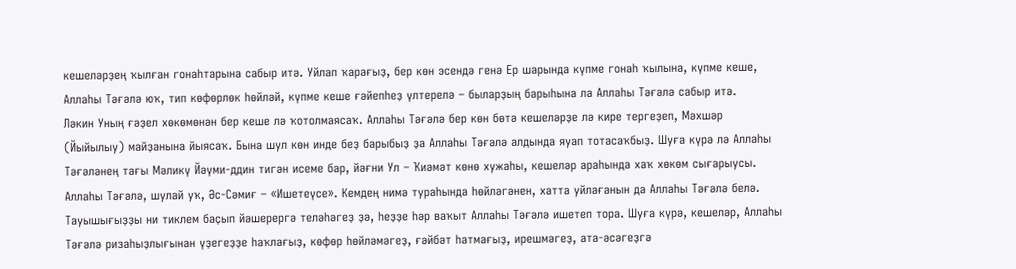кешеләрҙең ҡылған гонаһтарына сабыр итә. Уйлап ҡарағыҙ, бер көн эсендә генә Ер шарында күпме гонаһ ҡылына, күпме кеше, Аллаһы Тәғәлә юҡ, тип көфөрлөк һөйләй, күпме кеше ғәйепһеҙ үлтерелә – быларҙың барыһына ла Аллаһы Тәғәлә сабыр итә.
Ләкин Уның ғәҙел хөкөмөнән бер кеше лә ҡотолмаясаҡ. Аллаһы Тәғәлә бер көн бөтә кешеләрҙе лә кире тергеҙеп, Мәхшәр (Йыйылыу) майҙанына йыясаҡ. Бына шул көн инде беҙ барыбыҙ ҙа Аллаһы Тәғәлә алдында яуап тотасаҡбыҙ. Шуға күрә лә Аллаһы Тәғәләнең тағы Мәликү Йәүми-ддин тигән исеме бар, йәғни Ул – Ҡиәмәт көнө хужаһы, кешеләр араһында хаҡ хөкөм сығарыусы.
Аллаһы Тәғәлә, шулай уҡ, Әс-Сәмиғ – «Ишетеүсе». Кемдең нимә тураһында һөйләгәнен, хатта уйлағанын да Аллаһы Тәғәлә белә. Тауышығыҙҙы ни тиклем баҫып йәшерергә теләһәгеҙ ҙә, һеҙҙе һәр ваҡыт Аллаһы Тәғәлә ишетеп тора. Шуға күрә, кешеләр, Аллаһы Тәғәлә ризаһыҙлығынан үҙегеҙҙе һаҡлағыҙ, көфөр һөйләмәгеҙ, ғәйбәт һатмағыҙ, ирешмәгеҙ, ата-әсәгеҙгә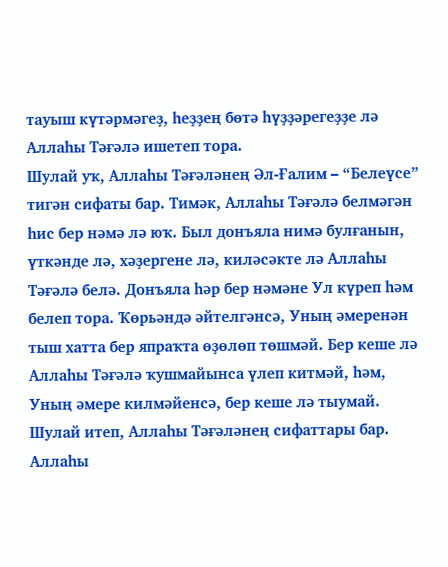тауыш күтәрмәгеҙ, һеҙҙең бөтә һүҙҙәрегеҙҙе лә Аллаһы Тәғәлә ишетеп тора.
Шулай уҡ, Аллаһы Тәғәләнең Әл-Ғалим – “Белеүсе” тигән сифаты бар. Тимәк, Аллаһы Тәғәлә белмәгән һис бер нәмә лә юҡ. Был донъяла нимә булғанын, үткәнде лә, хәҙергене лә, киләсәкте лә Аллаһы Тәғәлә белә. Донъяла һәр бер нәмәне Ул күреп һәм белеп тора. Ҡөрьәндә әйтелгәнсә, Уның әмеренән тыш хатта бер япраҡта өҙөлөп төшмәй. Бер кеше лә Аллаһы Тәғәлә ҡушмайынса үлеп китмәй, һәм, Уның әмере килмәйенсә, бер кеше лә тыумай. Шулай итеп, Аллаһы Тәғәләнең сифаттары бар. Аллаһы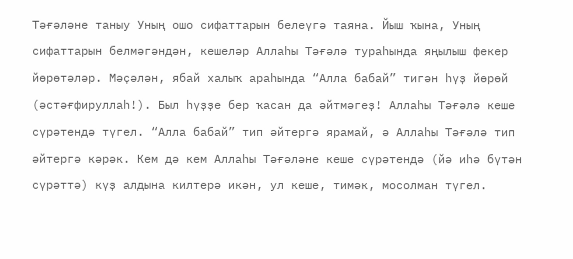Тәғәләне таныу Уның ошо сифаттарын белеүгә таяна. Йыш ҡына, Уның сифаттарын белмәгәндән, кешеләр Аллаһы Тәғәлә тураһында яңылыш фекер йөрөтәләр. Мәҫәлән, ябай халыҡ араһында “Алла бабай” тигән һүҙ йөрөй (әстәғфируллаһ!). Был һүҙҙе бер ҡасан да әйтмәгеҙ! Аллаһы Тәғәлә кеше сүрәтендә түгел. “Алла бабай” тип әйтергә ярамай, ә Аллаһы Тәғәлә тип әйтергә кәрәк. Кем дә кем Аллаһы Тәғәләне кеше сүрәтендә (йә иһә бүтән сүрәттә) күҙ алдына килтерә икән, ул кеше, тимәк, мосолман түгел.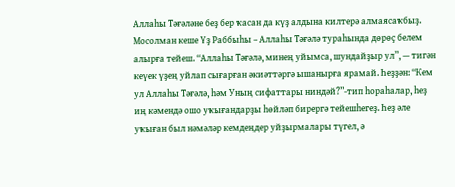Аллаһы Тәғәләне беҙ бер ҡасан да күҙ алдына килтерә алмаясаҡбыҙ.
Мосолман кеше Үҙ Раббыһы – Аллаһы Тәғәлә тураһында дөрөҫ белем алырға тейеш. “Аллаһы Тәғәлә, минең уйымса, шундайҙыр ул”, — тигән кеүек үҙең уйлап сығарған әкиәттәргә ышанырға ярамай. Һеҙҙән: “Кем ул Аллаһы Тәғәлә, һәм Уның сифаттары ниндәй?”-тип һораһалар, һеҙ иң кәмендә ошо уҡығандарҙы һөйләп бирергә тейешһегеҙ. Һеҙ әле уҡыған был нәмәләр кемдеңдер уйҙырмалары түгел, ә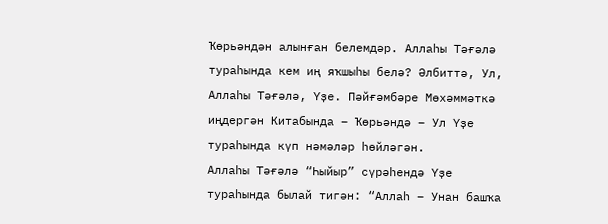Ҡөрьәндән алынған белемдәр. Аллаһы Тәғәлә тураһында кем иң яҡшыһы белә? Әлбиттә, Ул, Аллаһы Тәғәлә, Үҙе. Пәйғәмбәре Мөхәммәткә иңдергән Китабында – Ҡөрьәндә – Ул Үҙе тураһында күп нәмәләр һөйләгән.
Аллаһы Тәғәлә “Һыйыр” сүрәһендә Үҙе тураһында былай тигән: “Аллаһ – Унан башҡа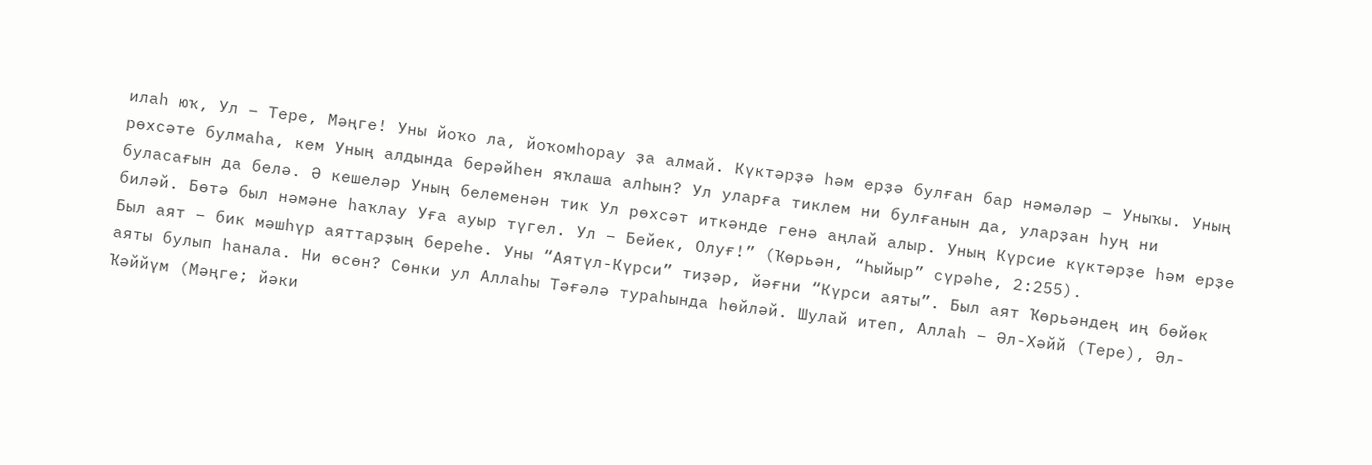илаһ юҡ, Ул – Тере, Мәңге! Уны йоҡо ла, йоҡомһорау ҙа алмай. Күктәрҙә һәм ерҙә булған бар нәмәләр – Уныҡы. Уның рөхсәте булмаһа, кем Уның алдында берәйһен яҡлаша алһын? Ул уларға тиклем ни булғанын да, уларҙан һуң ни буласағын да белә. Ә кешеләр Уның белеменән тик Ул рөхсәт иткәнде генә аңлай алыр. Уның Күрсие күктәрҙе һәм ерҙе биләй. Бөтә был нәмәне һаҡлау Уға ауыр түгел. Ул – Бейек, Олуғ!” (Ҡөрьән, “Һыйыр” сүрәһе, 2:255).
Был аят – бик мәшһүр аяттарҙың береһе. Уны “Аятүл-Күрси” тиҙәр, йәғни “Күрси аяты”. Был аят Ҡөрьәндең иң бөйөк аяты булып һанала. Ни өсөн? Сөнки ул Аллаһы Тәғәлә тураһында һөйләй. Шулай итеп, Аллаһ – Әл-Хәйй (Тере), Әл-Ҡәййүм (Мәңге; йәки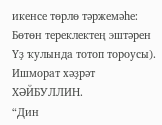икенсе төрлө тәржемәһе: Бөтөн тереклектең эштәрен Үҙ ҡулында тотоп тороусы).
Ишморат хәҙрәт ХӘЙБУЛЛИН.
“Дин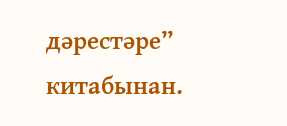дәрестәре” китабынан.